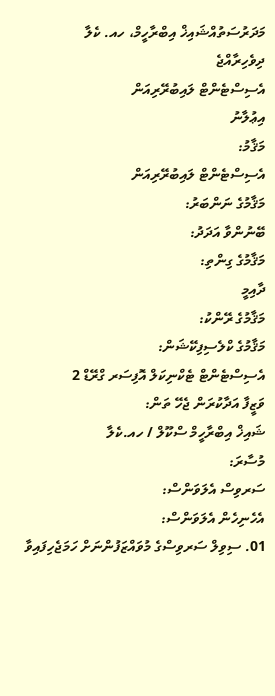މަދަރުސަތުއްޝައިޚް އިބްރާހީމް، ހއ. ކެލާ
ދިވެހިރާއްޖެ
އެސިސްޓެންޓް ލައިބުރޭރިއަން
އިޢުލާނު
މަޤާމު:
އެސިސްޓެންޓް ލައިބުރޭރިއަން
މަޤާމުގެ ނަންބަރު:
ބޭނުންވާ އަދަދު:
މަޤާމުގެ ގިންތި:
ދާއިމީ
މަޤާމުގެ ރޭންކު:
މަޤާމުގެ ކްލެސިފިކޭޝަން:
އެސިސްޓެންޓް ޓެކްނިކަލް އޮފިސަރ ގްރޭޑް 2
ވަޒީފާ އަދާކުރަން ޖެހޭ ތަން:
ޝައިޚް އިބްރާހީމް ސްކޫލް / ހއ.ކެލާ
މުސާރަ:
ސަރވިސް އެލަވަންސް:
އެހެނިހެން އެލަވަންސް:
01. ސިވިލް ސަރވިސްގެ މުވައްޒަފުންނަށް ހަމަޖެހިފައިވާ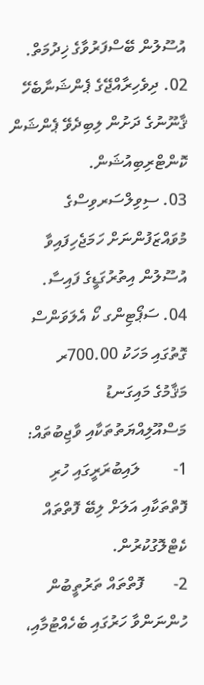އުސޫލުން ބޭސްފަރުވާގެ ޚިދުމަތް.
02. ދިވެހިރާއްޖޭގެ ޕެންޝަނާބެހޭ ޤާނޫނުގެ ދަށުން ލިބިދެވޭ ޕެންޝަން ކޮންޓްރިބިއުޝަން.
03. ސިވިލްސަރވިސްގެ މުވައްޒަފުންނަށް ހަމަޖެހިފައިވާ އުސޫލުން އިތުރުގަޑީގެ ފައިސާ.
04. ސަޕޯޓިންގ ކޯ އެލަވަންސް ގޮތުގައި މަހަކު 700.00ރ
މަޤާމުގެ މައިގަނޑު މަސްއޫލިއްޔަތުތަކާއި ވާޖިބުތައް:
1-        ލައިބުރަރީގައި ހުރި ފޮތްތަކާއި އަލަށް ލިބޭ ފޮތްތައް ކެޓްލޮގުކުރުން.
2-       ފޮތްތައް ތަރުތީބުން ހުންނަންވާ ހަރުގައި ބެހެއްޓުމާއި،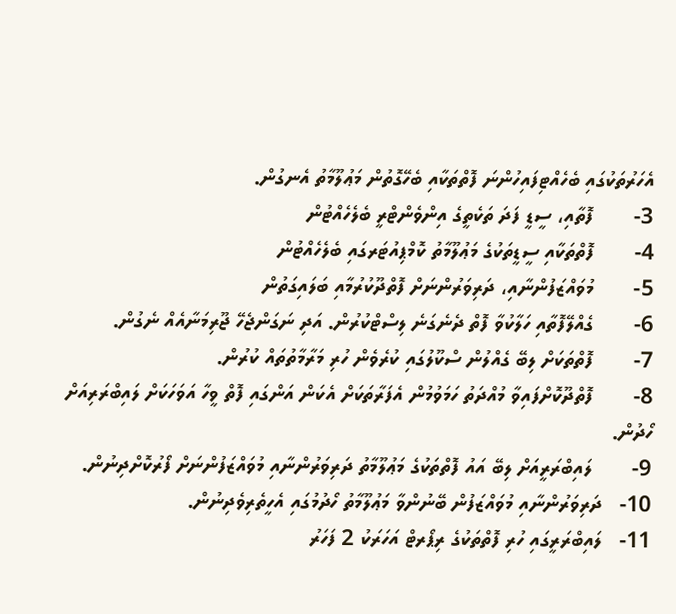އެހަރުތަކުގައި ބެހެއްޓިފައިހުންނަ ފޮތްތަކާއި ބެހޭގޮތުން މަޢުލޫމާތު އެނގުން.
3-       ފޮތާއި، ސީޑީ ފަދަ ތަކެތީގެ އިންވެންޓްރީ ބެލެހެއްޓުން
4-       ފޮތްތަކާއި ސީޑީތަކުގެ މަޢުލޫމާތު ކޮމްޕިއުޓަރގައި ބެލެހެއްޓުން
5-       މުވައްޒަފުންނާއި، ދަރިވަރުންނަށް ފޮތްދޫކުރުމާއި ބަލައިގަތުން
6-       ގެއްލޭފޮތާއި ހަލާކުވާ ފޮތް ދެނެގަނެ ލިސްޓްކުރުން. އަދި ނަގަންޖެހޭ ޖޫރިމަނާއެއް ނެގުން.
7-       ފޮތްތަކަށް ލިބޭ ގެއްލުން ސްކޫލުގައި ކުރެވެން ހުރި މަރާމާތުތައް ކުރުން.
8-       ފޮތްދޫކޮށްފައިވާ މުއްދަތު ހަމަވުމުން އެފަރާތަކަށް އެކަން އަންގައި ފޮތް ވީހާ އަވަހަކަށް ލައިބްރަރިއަށް ހޯދުން.
9-       ލައިބްރަރީއަށް ލިބޭ އައު ފޮތްތަކުގެ މަޢުލޫމާތު ދަރިވަރުންނާއި މުވައްޒަފުންނަށް ފޯރުކޮށްދިނުން.
10-   ދަރިވަރުންނާއި މުވައްޒަފުން ބޭނުންވާ މަޢުލޫމާތު ހޯދުމުގައި އެހީތެރިވެދިނުން.
11-   ލައިބްރަރީގައި ހުރި ފޮތްތަކުގެ ރިޕޯރޓް އަހަރަކު 2 ފަހަރު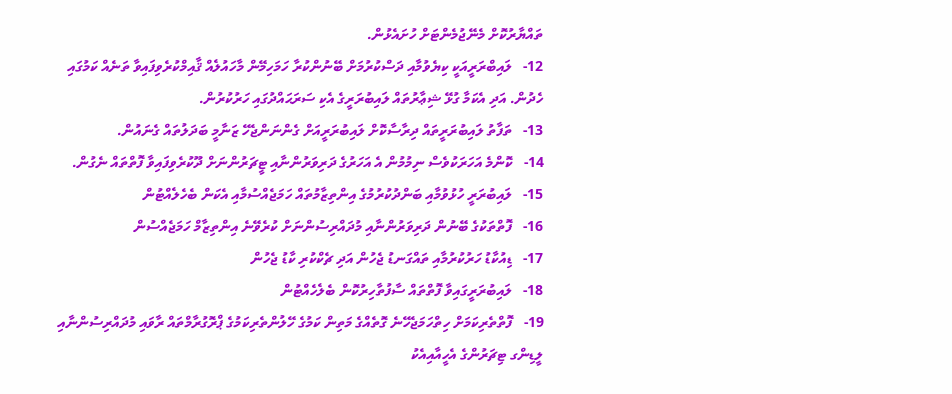ތައްޔާރުކޮށް މެނޭޖުމެންޓަށް ހުށައެޅުން.
12-   ލައިބްރަރީއަކީ ކިޔެވުމާއި ދަސްކުރުމަށް ބޭނުންކުރާ ހަމަހިމޭން މާހައުލެއް ޤާއިމްކުރެވިފައިވާ ތަނެއް ކަމުގައި ހެދުން. އަދި އެކަމާ ގުޅޭ ޝިޢާރުތައް ލައިބުރަރީގެ އެކި ސަރަޙައްދުގައި ހަރުކުރުން.
13-   ތަފާތު ލައިބުރަރީތައް ދިރާސާކޮށް ލައިބުރަރީއަށް ގެންނަންޖެހޭ ޒަނާމީ ބަދަލުތައް ގެނައުން.
14-   ކޮންމެ އަހަރަކުވެސް ނިމުމުން އެ އަހަރުގެ ދަރިވަރުންނާއި ޓީޗަރުންނަށް ދޫކުރެވިފައިވާ ފޮތްތައް ނެގުން.
15-   ލައިބުރަރީ ހުޅުވުމާއި ބަންދުކުރުމުގެ އިންތިޒާމުތައް ހަމަޖެއްސުމާއި އެކަން ބެހެލެއްޓުން
16-   ފޮތްތަކުގެ ބޭނުން ދަރިވަރުންނާއި މުދައްރިސުންނަށް ކުރެވޭނެ އިންތިޒާމް ހަމަޖެއްސުން
17-   ޑިއުކާޑު ހަރުކުރުމާއި ތައްގަނޑު ޖެހުން އަދި ޗެކްކުރި ކާޑު ޖެހުން
18-   ލައިބުރަރީގައިވާ ފޮތްތައް ސާފުތާހިރުކޮން ބެލެހެއްޓުން
19-   ފޮތްތެރިކަމަށް ހިތްހަމަޖެހޭނެ ގޮތެއްގެ މަތިން ކަމުގެ ހޭލުންތެރިކަމުގެ ޕްރޮގުރާމްތައް ރާވައި މުދައްރިސުންނާއި ލީޑިންގ ޓިޗަރުންގެ އެހީއާއިއެކު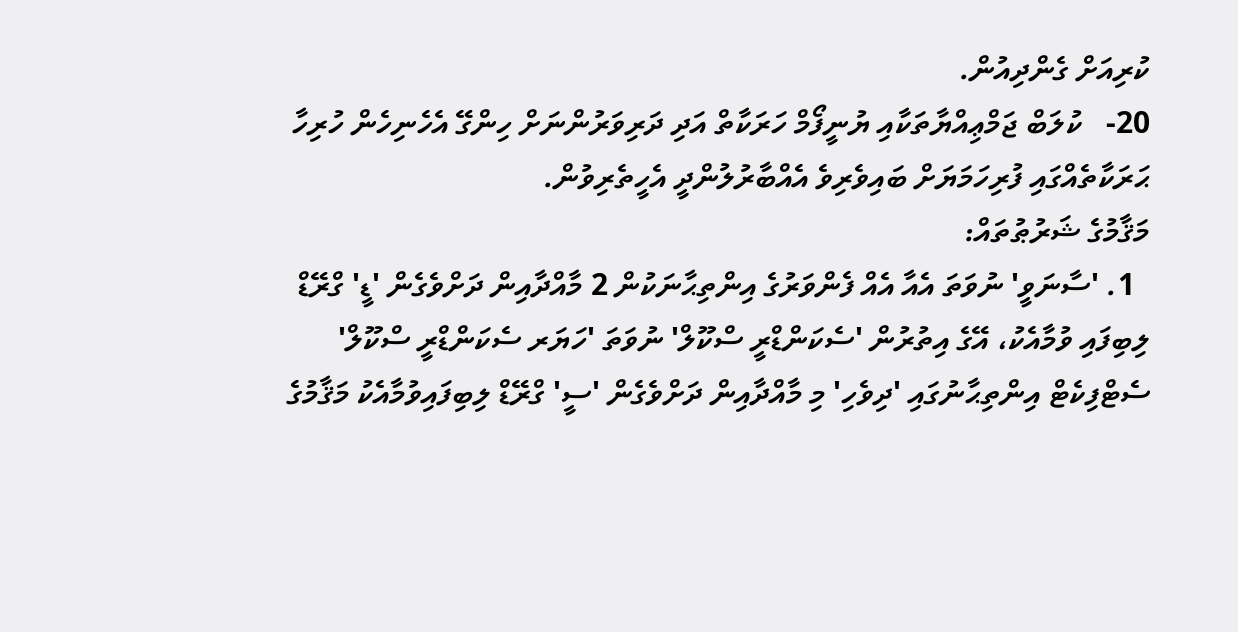ކުރިއަށް ގެންދިއުން.
20-   ކުލަބް ޖަމްޢިއްޔާތަކާއި ޔުނީފޯމް ހަރަކާތް އަދި ދަރިވަރުންނަށް ހިންގޭ އެހެނިހެން ހުރިހާ ޙަރަކާތެއްގައި ފުރިހަމަޔަށް ބައިވެރިވެ އެއްބާރުލުންދީ އެހީތެރިވުން.
މަޤާމުގެ ޝަރުޠުތައް:
  1. 'ސާނަވީ' ނުވަތަ އެއާ އެއް ފެންވަރުގެ އިންތިޙާނަކުން 2 މާއްދާއިން ދަށްވެގެން 'ޑީ' ގްރޭޑް ލިބިފައި ވުމާއެކު، އޭގެ އިތުރުން 'ސެކަންޑްރީ ސްކޫލް' ނުވަތަ 'ހަޔަރ ސެކަންޑްރީ ސްކޫލް' ސެޓްފިކެޓް އިންތިޙާނުގައި 'ދިވެހި' މި މާއްދާއިން ދަށްވެގެން 'ސީ' ގްރޭޑް ލިބިފައިވުމާއެކު މަޤާމުގެ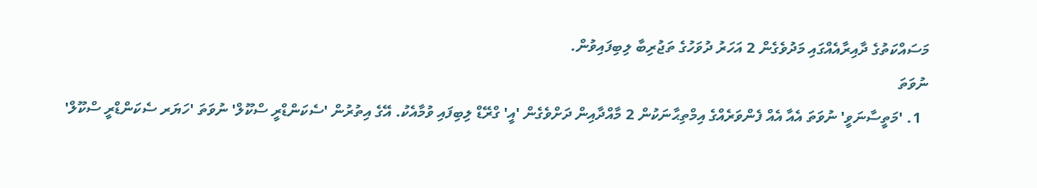މަސައްކަތުގެ ދާއިރާއެއްގައި މަދުވެގެން 2 އަހަރު ދުވަހުގެ ތަޖުރިބާ ލިބިފައިވުން.
ނުވަތަ
  1. 'މަތީސާނަވީ' ނުވަތަ އެއާ އެއް ފެންވަރެއްގެ އިމްތިޙާނަކުން 2 މާއްދާއިން ދަށްވެގެން 'އީ' ގްރޭޑް ލިބިފައި ވުމާއެކު. އޭގެ އިތުރުން 'ސެކަންޑްރީ ސްކޫލް' ނުވަތަ 'ހަޔަރ ސެކަންޑްރީ ސްކޫލް'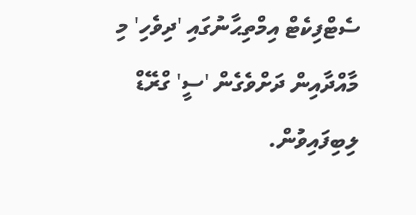ސެޓްފިކެޓް އިމްތިޙާނުގައި 'ދިވެހި' މި މާއްދާއިން ދަށްވެގެން 'ސީ' ގްރޭޑް ލިބިފައިވުން.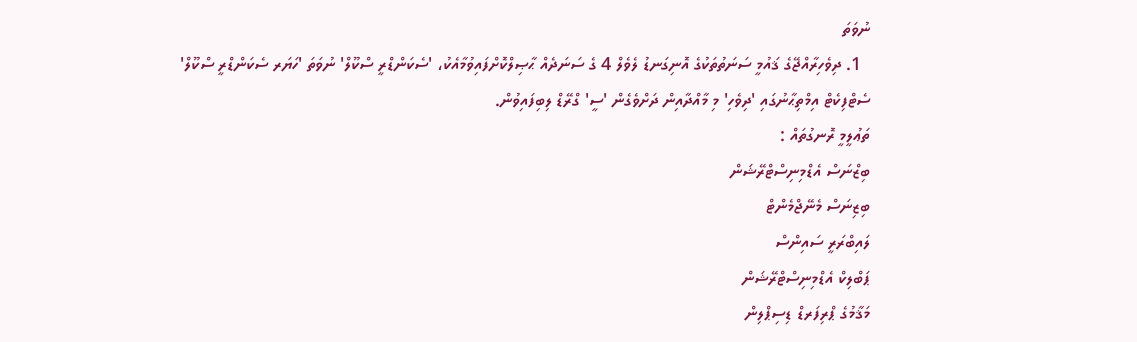ނުވަތަ
  1. ދިވެހިރާއްޖޭގެ ޤައުމީ ސަނަތުތަކުގެ އޮނިގަނޑު ލެވެލް 4 ގެ ސަނަދެއް ޙާޞިލްކޮށްފައިވުމާއެކު، 'ސެކަންޑްރީ ސްކޫލް' ނުވަތަ 'ހަޔަރ ސެކަންޑްރީ ސްކޫލް' ސެޓްފިކެޓް އިމްތިޙާނުގައި 'ދިވެހި' މި މާއްދާއިން ދަށްވެގެން 'ސީ' ގްރޭޑް ލިބިފައިވުން.
ތަޢުލީމީ ރޮނގުތައް :
ބިޒްނަސް އެޑްމިނިސްޓްރޭޝަން
ބިޒިނަސް މެނޭޖްމެންޓް
ލައިބްރަރީ ސައިންސް
ޕަބްލިކް އެޑްމިނިސްޓްރޭޝަން
މަޤާމުގެ ޕްރިފަރޑް ޑިސިޕްލިން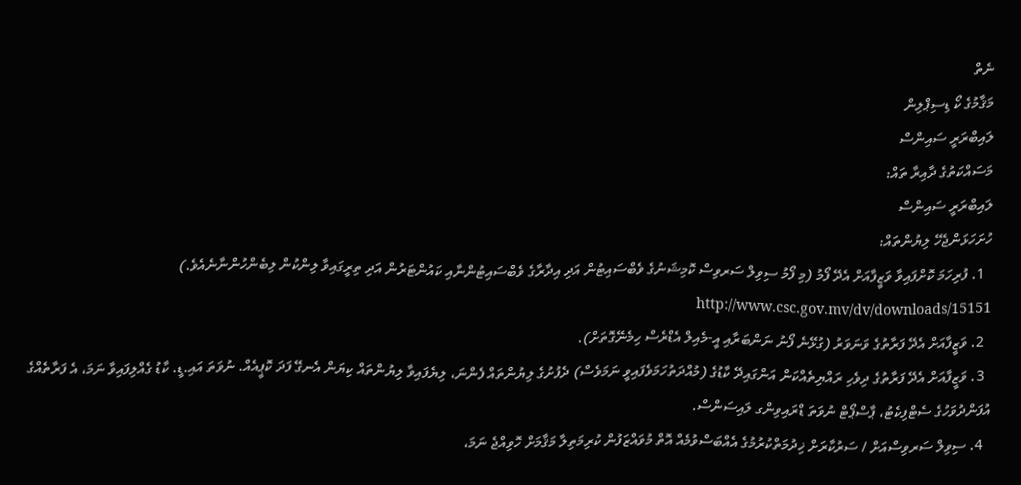ނެތް
މަޤާމުގެ ކޯ ޑިސިޕްލިން
ލައިބްރަރީ ސައިންސް
މަސައްކަތުގެ ދާއިރާ ތައް:
ލައިބްރަރީ ސައިންސް
ހުށަހަޅަންޖެހޭ ލިޔުންތައް:
  1. ފުރިހަމަ ކޮށްފައިވާ ވަޒީފާއަށް އެދޭ ފޯމު (މި ފޯމު ސިވިލް ސަރވިސް ކޮމިޝަނުގެ ވެބްސައިޓުން އަދި އިދާރާގެ ވެބްސައިޓުންނާއި ކައުންޓަރުން އަދި ތިރީގައިވާ ލިންކުން ލިބެންހުންނާނެއެވެ.) http://www.csc.gov.mv/dv/downloads/15151
  2. ވަޒީފާއަށް އެދޭ ފަރާތުގެ ވަނަވަރު (ގުޅޭނެ ފޯނު ނަންބަރާއި އީ-މެއިލް އެޑްރެސް ހިމެނޭގޮތަށް).
  3. ވަޒީފާއަށް އެދޭ ފަރާތުގެ ދިވެހި ރައްޔިތެއްކަން އަންގައިދޭ ކާޑުގެ (މުއްދަތުހަމަވެފައިވީ ނަމަވެސް) ދެފުށުގެ ލިޔުންތައް ފެންނަ، ލިޔެފައިވާ ލިޔުންތައް ކިޔަން އެނގޭ ފަދަ ކޮޕީއެއް. ނުވަތަ އައި.ޑީ. ކާޑު ގެއްލިފައިވާ ނަމަ، އެ ފަރާތެއްގެ އުފަންދުވަހުގެ ސެޓްފިކެޓު، ޕާސްޕޯޓް ނުވަތަ ޑްރައިވިންގ ލައިސަންސް.
  4. ސިވިލް ސަރވިސްއަށް / ސަރުކާރަށް ޚިދުމަތްކުރުމުގެ އެއްބަސްވުމެއް އޮތް މުވައްޒަފުން ކުރިމަތިލާ މަޤާމަށް ހޮވިއްޖެ ނަމަ،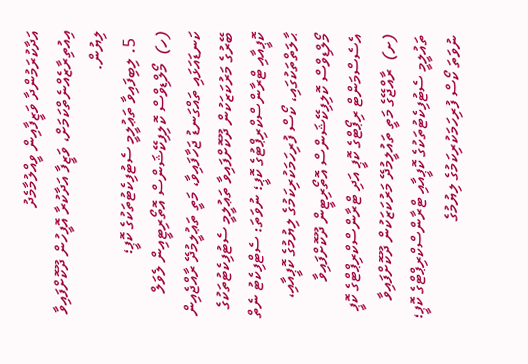އަދާކުރަމުންދާ ވަޒީފާއިން ވީއްލުމާމެދު އިއުތިރާޒެއްނެތްކަމަށް، ވަޒީފާ އަދާކުރާ އޮފީހުން ދޫކޮށްފައިވާ ލިޔުން.
  5. ލިބިފައިވާ ތަޢުލީމީ ސެޓުފިކެޓުތަކުގެ ކޮޕީ؛
(ހ)  މޯލްޑިވްސް ކޮލިފިކޭޝަންސް އޮތޯރިޓީއިން ލެވަލް ކަނޑައަޅައި ތައްގަނޑު ޖަހާފައިވާ، މަތީ ތަޢުލީމުދޭ ރާއްޖެއިން ބޭރުގެ މަރުކަޒަކުން ދޫކޮށްފައިވާ ތަޢުލީމީ ސެޓުފިކެޓުތަކުގެ ކޮޕީއާއި ޓްރާންސްކްރިޕްޓުގެ ކޮޕީ؛ ނުވަތަ: ސެޓްފިކެޓު ނެތް ޙާލަތްތަކުގައި، ކޯސް ފުރިހަމަކުރިކަމުގެ ލިޔުމުގެ ކޮޕީއާއި، މޯލްޑިވްސް ކޮލިފިކޭޝަންސް އޮތޯރިޓީން ދޫކޮށްފައިވާ އެސެސްމަންޓް ރިޕޯޓްގެ ކޮޕީ އަދި ޓްރާންސްކްރިޕްޓްގެ ކޮޕީ
(ށ)  ރާއްޖޭގެ މަތީ ތައުލީމުދޭ މަރުކަޒަކުން ދޫކޮށްފައިވާ ތައުލީމީ ސެޓުފިކެޓުތަކުގެ ކޮޕީއާއި ޓްރާންސްކްރިޕްޓްގެ ކޮޕީ؛ ނުވަތަ ކޯސް ފުރިހަމަކުރިކަމުގެ ލިޔުމުގެ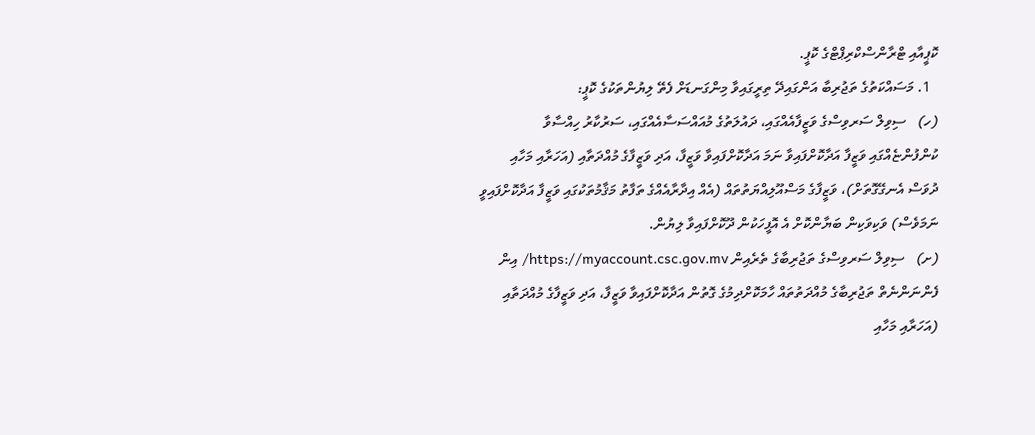ކޮޕީއާއި ޓްރާންސްކްރިޕްޓްގެ ކޮޕީ.
  1. މަސައްކަތުގެ ތަޖުރިބާ އަންގައިދޭ ތިރީގައިވާ މިންގަނޑަށް ފެތޭ ލިޔުންތަކުގެ ކޮޕީ:
(ހ)   ސިވިލް ސަރވިސްގެ ވަޒީފާއެއްގައި، ދައުލަތުގެ މުއައްސަސާއެއްގައި، ސަރުކާރު ހިއްސާވާ ކުންފުންޏެއްގައި ވަޒީފާ އަދާކޮށްފައިވާ ނަމަ އަދާކޮށްފައިވާ ވަޒީފާ، އަދި ވަޒީފާގެ މުއްދަތާއި (އަހަރާއި މަހާއި ދުވަސް އެނގޭގޮތަށް)، ވަޒީފާގެ މަސްއޫލިއްޔަތުތައް (އެއް އިދާރާއެއްގެ ތަފާތު މަޤާމުތަކުގައި ވަޒީފާ އަދާކޮށްފައިވީ ނަމަވެސް) ވަކިވަކިން ބަޔާންކޮށް އެ އޮފީހަކުން ދޫކޮށްފައިވާ ލިޔުން.
(ށ)   ސިވިލް ސަރވިސްގެ ތަޖުރިބާގެ ތެރެއިން https://myaccount.csc.gov.mv/ އިން ފެންނަންނެތް ތަޖުރިބާގެ މުއްދަތުތައް ހާމަކޮށްދިމުގެ ގޮތުން އަދާކޮށްފައިވާ ވަޒީފާ، އަދި ވަޒީފާގެ މުއްދަތާއި (އަހަރާއި މަހާއި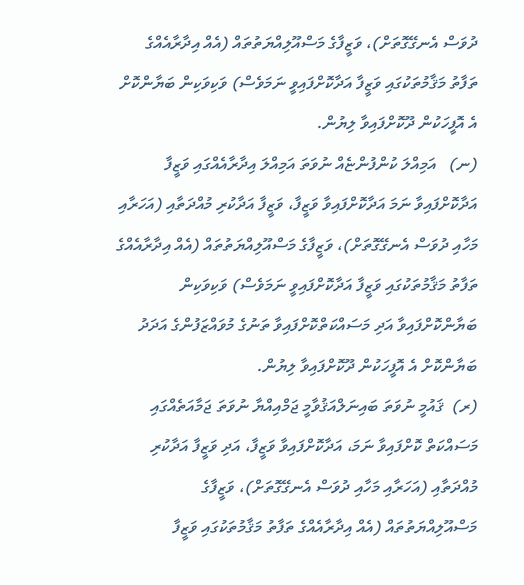ދުވަސް އެނގޭގޮތަށް)، ވަޒީފާގެ މަސްއޫލިއްޔަތުތައް (އެއް އިދާރާއެއްގެ ތަފާތު މަޤާމުތަކުގައި ވަޒީފާ އަދާކޮށްފައިވީ ނަމަވެސް) ވަކިވަކިން ބަޔާންކޮށް އެ އޮފީހަކުން ދޫކޮށްފައިވާ ލިޔުން.
(ނ)   އަމިއްލަ ކުންފުންޏެއް ނުވަތަ އަމިއްލަ އިދާރާއެއްގައި ވަޒީފާ އަދާކޮށްފައިވާ ނަމަ އަދާކޮށްފައިވާ ވަޒީފާ، ވަޒީފާ އަދާކުރި މުއްދަތާއި (އަހަރާއި މަހާއި ދުވަސް އެނގޭގޮތަށް)، ވަޒީފާގެ މަސްއޫލިއްޔަތުތައް (އެއް އިދާރާއެއްގެ ތަފާތު މަޤާމުތަކުގައި ވަޒީފާ އަދާކޮށްފައިވީ ނަމަވެސް) ވަކިވަކިން ބަޔާންކޮށްފައިވާ އަދި މަސައްކަތްކޮށްފައިވާ ތަނުގެ މުވައްޒަފުންގެ އަދަދު ބަޔާންކޮށް އެ އޮފީހަކުން ދޫކޮށްފައިވާ ލިޔުން.
(ރ)  ޤައުމީ ނުވަތަ ބައިނަލްއަޤުވާމީ ޖަމްއިއްޔާ ނުވަތަ ޖަމާއަތެއްގައި މަސައްކަތް ކޮށްފައިވާ ނަމަ، އަދާކޮށްފައިވާ ވަޒީފާ، އަދި ވަޒީފާ އަދާކުރި މުއްދަތާއި (އަހަރާއި މަހާއި ދުވަސް އެނގޭގޮތަށް)، ވަޒީފާގެ މަސްއޫލިއްޔަތުތައް (އެއް އިދާރާއެއްގެ ތަފާތު މަޤާމުތަކުގައި ވަޒީފާ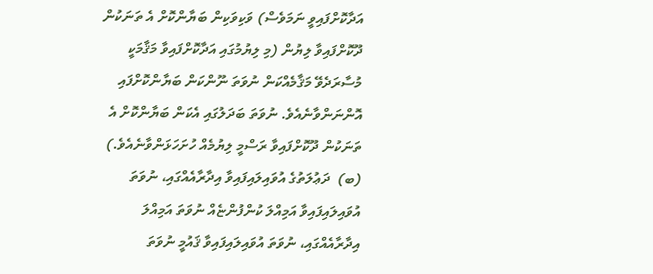އަދާކޮށްފައިވީ ނަމަވެސް) ވަކިވަކިން ބަޔާންކޮށް އެ ތަނަކުން ދޫކޮށްފައިވާ ލިޔުން (މި ލިޔުމުގައި އަދާކޮށްފައިވާ މަޤާމަކީ މުސާރަދެވޭ މަޤާމެއްކަން ނުވަތަ ނޫންކަން ބަޔާންކޮށްފައި އޮންނަންވާނެއެވެ. ނުވަތަ ބަދަލުގައި އެކަން ބަޔާންކޮށް އެ ތަނަކުން ދޫކޮށްފައިވާ ރަސްމީ ލިޔުމެއް ހުށަހަޅަންވާނެއެވެ.)
(ބ)  ދަޢުލަތުގެ އުވައިލައިފައިވާ އިދާރާއެއްގައި، ނުވަތަ އުވައިލައިފައިވާ އަމިއްލަ ކުންފުންޏެއް ނުވަތަ އަމިއްލަ އިދާރާއެއްގައި، ނުވަތަ އުވައިލައިފައިވާ ޤައުމީ ނުވަތަ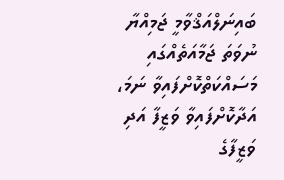ބައިނަލްއަޤްވާމީ ޖަމިއްޔާ ނުވަތަ ޖަމާއަތެއްގައި މަސައްކަތްކޮށްފައިވާ ނަމަ، އަދާކޮށްފައިވާ ވަޒީފާ އަދި ވަޒީފާގެ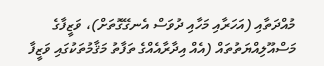މުއްދަތާއި (އަހަރާއި މަހާއި ދުވަސް އެނގޭގޮތަށް)، ވަޒީފާގެ މަސްއޫލިއްޔަތުތައް (އެއް އިދާރާއެއްގެ ތަފާތު މަޤާމުތަކުގައި ވަޒީފާ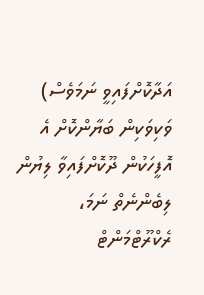އަދާކޮށްފައިވީ ނަމަވެސް) ވަކިވަކިން ބަޔާންކޮށް އެ އޮފީހަކުން ދޫކޮށްފައިވާ ލިޔުން ލިބެންނެތް ނަމަ، ރެކްރޫޓްމަންޓް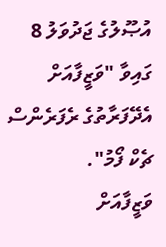އުޞޫލުގެ ޖަދުވަލު 8 ގައިވާ "ވަޒީފާއަށް އެދޭފަރާތުގެ ރެފަރެންސް ޗެކް ފޯމު".
ވަޒީފާއަށް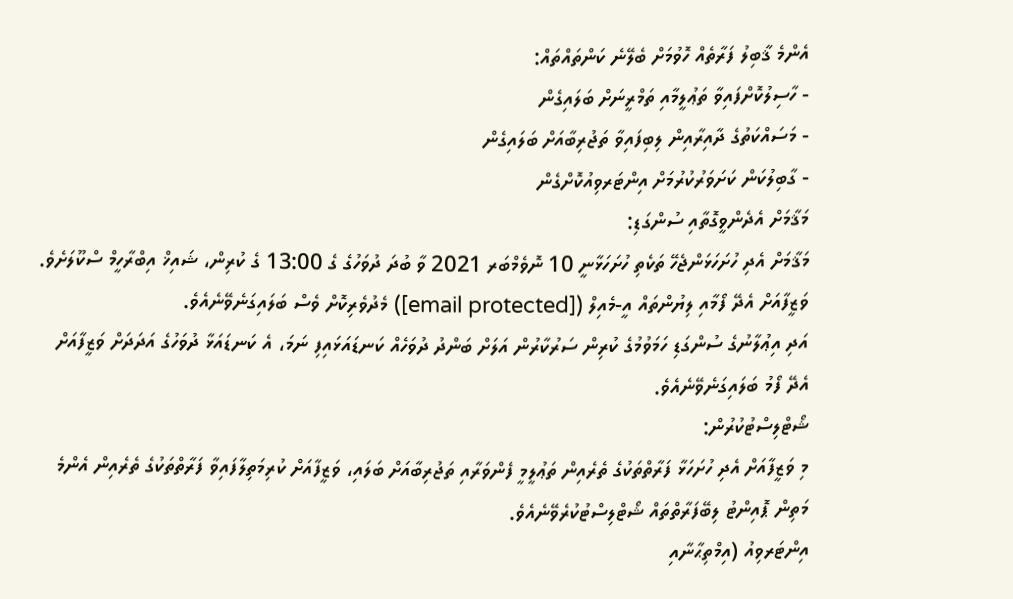އެންމެ ޤާބިލު ފަރާތެއް ހޮވުމަށް ބެލޭނެ ކަންތައްތައް:
- ހާސިލުކޮށްފައިވާ ތަޢުލީމާއި ތަމްރީނަށް ބަލައިގެން
- މަސައްކަތުގެ ދާއިރާއިން ލިބިފައިވާ ތަޖުރިބާއަށް ބަލައިގެން
- ގާބިލުކަން ކަށަވަރުކުރުމަށް އިންޓަރވިއުކޮށްގެން
މަޤާމަށް އެދެންވީގޮތާއި ސުންގަޑި:
މަޤާމަށް އެދި ހުށަހަޅަންޖެހޭ ތަކެތި ހުށަހަޅާނީ 10 ނޮވެމްބަރ 2021 ވާ ބުދަ ދުވަހުގެ ގެ 13:00 ގެ ކުރިން، ޝައިޚް އިބްރާހީމް ސްކޫލަށެވެ. ވަޒީފާއަށް އެދޭ ފޯމާއި ލިޔުންތައް އީ-މެއިލް ([email protected]) މެދުވެރިކޮށް ވެސް ބަލައިގަނެވޭނެއެވެ.
އަދި އިޢުލާނުގެ ސުންގަޑި ހަމަވުމުގެ ކުރިން ސަރުކާރުން އަލަށް ބަންދު ދުވަހެއް ކަނޑައަޅައިފި ނަމަ، އެ ކަނޑައަޅާ ދުވަހުގެ އަދަދަށް ވަޒީފާއަށް އެދޭ ފޯމު ބަލައިގަނެވޭނެއެވެ.
ޝޯޓްލިސްޓުކުރުން:
މި ވަޒީފާއަށް އެދި ހުށަހަޅާ ފަރާތްތަކުގެ ތެރެއިން ތަޢުލީމީ ފެންވަރާއި ތަޖުރިބާއަށް ބަލައި، ވަޒީފާއަށް ކުރިމަތިލާފައިވާ ފަރާތްތަކުގެ ތެރެއިން އެންމެ މަތިން ޕޮއިންޓު ލިބޭފަރާތްތައް ޝޯޓްލިސްޓުކުރެވޭނެއެވެ.
އިންޓަރވިއު (އިމްތިޙާނާއި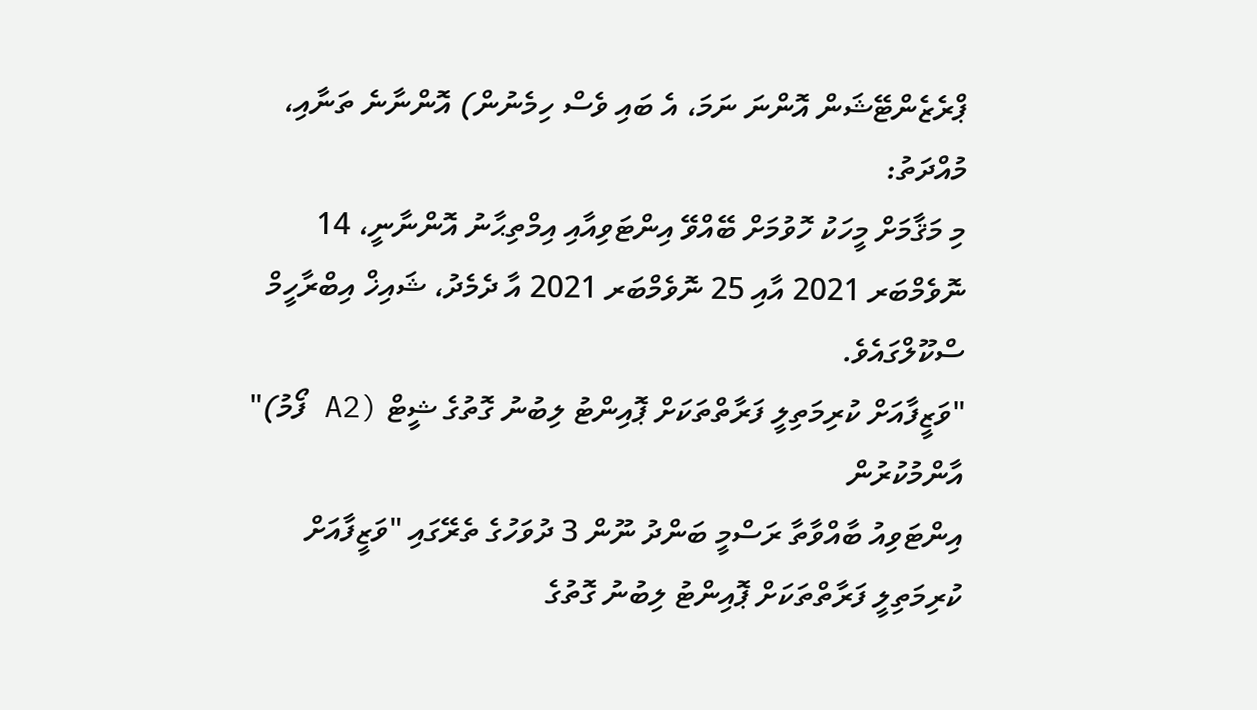ޕްރެޒެންޓޭޝަން އޮންނަ ނަމަ، އެ ބައި ވެސް ހިމެނުން) އޮންނާނެ ތަނާއި، މުއްދަތު:
މި މަޤާމަށް މީހަކު ހޮވުމަށް ބޭއްވޭ އިންޓަވިއާއި އިމްތިޙާނު އޮންނާނީ، 14 ނޮވެމްބަރ 2021 އާއި 25 ނޮވެމްބަރ 2021 އާ ދެމެދު، ޝައިޚް އިބްރާހީމް ސްކޫލްގައެވެ.
"ވަޒީފާއަށް ކުރިމަތިލީ ފަރާތްތަކަށް ޕޮއިންޓު ލިބުނު ގޮތުގެ ޝީޓް (A2 ފޯމު)" އާންމުކުރުން
އިންޓަވިއު ބާއްވާތާ ރަސްމީ ބަންދު ނޫން 3 ދުވަހުގެ ތެރޭގައި "ވަޒީފާއަށް ކުރިމަތިލީ ފަރާތްތަކަށް ޕޮއިންޓު ލިބުނު ގޮތުގެ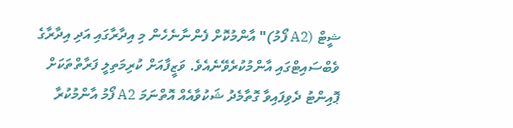ޝީޓް (A2 ފޯމު)" އާންމުކޮށް ފެންނާނެހެން މި އިދާރާގައި އަދި އިދާރާގެ ވެބްސައިޓްގައި އާންމުކުރެވޭނެއެވެ. ވަޒީފާއަށް ކުރިމަތިލީ ފަރާތްތަކަށް ޕޮއިންޓު ދެވިފައިވާ ގޮތާމެދު ޝަކުވާއެއް އޮތްނަމަ A2 ފޯމު އާންމުކުރާ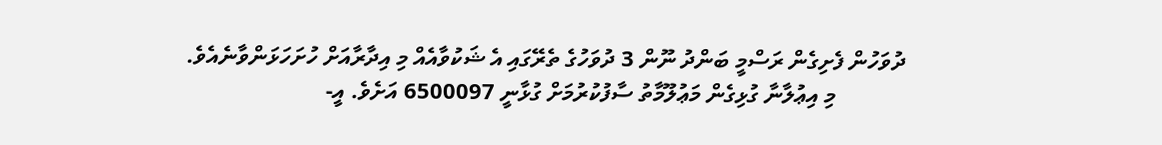ދުވަހުން ފެށިގެން ރަސްމީ ބަންދު ނޫން 3 ދުވަހުގެ ތެރޭގައި އެ ޝަކުވާއެއް މި އިދާރާއަށް ހުށަހަޅަންވާނެއެވެ.
            މި އިޢުލާނާ ގުޅިގެން މަޢުލޫމާތު ސާފުކުރުމަށް ގުޅާނީ 6500097 އަށެވެ. އީ-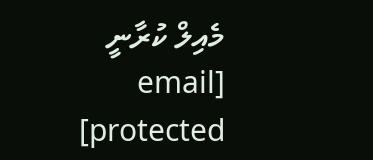މެއިލް ކުރާނީ [email protected]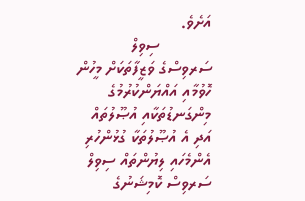އަށެވެ.
           ސިވިލް ސަރވިސްގެ ވަޒީފާތަކަށް މީހުން ހޮވުމާއި އައްޔަންކުރުމުގެ މިންގަނޑުތަކާއި އުޞޫލުތައް އަދި އެ އުޞޫލުތަކާ ގުޅުންހުރި އެންމެހައި ލިޔުންތައް ސިވިލް ސަރވިސް ކޮމިޝަނުގެ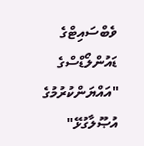ވެބްސައިޓްގެ ޑައުންލޯޑްސްގެ "އައްޔަންކުރުމުގެ އުޞޫލާގުޅޭ"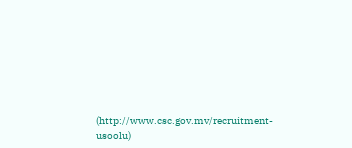(http://www.csc.gov.mv/recruitment-usoolu)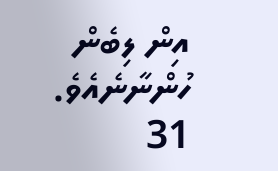އިން ލިބެން ހުންނާނެއެވެ.
31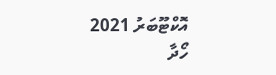އޮކްޓޫބަރު 2021
ހޯދާ